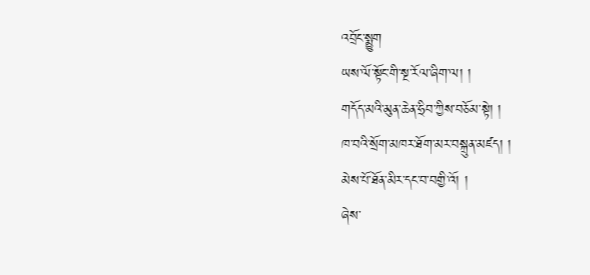འབྲོང་སྨྱུག
ཡས་ལོ་སྟོང་གི་སྔ་རོལ་ཞིག་ལ། །
གདོད་མའི་མུན་ཆེན་ཧྲིབ་ཀྱིས་བཅོམ་སྟེ། །
ཁ་བའི་སྲོག་མཁར་ཐོག་མར་བསྐྲུན་མཛད། །
མེས་པོ་ཐོན་མིར་དང་བ་བགྱི་འོ། །
ཞེས་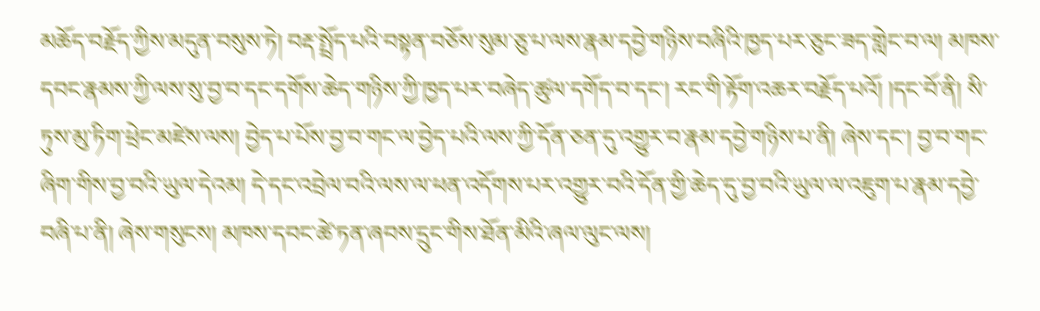མཆོད་བརྗོད་ཀྱིས་མདུན་བསུས་ཏེ། བརྡ་སྤྲོད་པའི་བསྟན་བཅོས་སུམ་ཅུ་པ་ལས་རྣམ་དབྱེ་གཉིས་བཞིའི་ཁྱད་པར་ཅུང་ཟད་གླེང་བ་ལ། མཁས་དབང་རྣམས་ཀྱི་ལས་སུ་བྱ་བ་དང་དགོས་ཆེད་གཉིས་ཀྱི་ཁྱད་པར་བཞེད་ཚུལ་དགོད་བ་དང་། རང་གི་རྟོག་འཆར་བརྗོད་པའོ། །དང་བོ་ནི། སི་ཏུས་མུ་ཏིག་ཕྲེང་མཛེས་ལས། བྱེད་པ་པོས་བྱ་བ་གང་ལ་བྱེད་པའི་ལས་ཀྱི་དོན་ཅན་དུ་འགྱུར་བ་རྣམ་དབྱེ་གཉིས་པ་ནི། ཞེས་དང་། བྱ་བ་གང་ཞིག་གིས་བྱ་བའི་ཡུལ་དེའམ། དེ་དང་འབྲེལ་བའི་ལས་ལ་ཕན་འདོགས་པར་འགྱུར་བའི་དོན་གྱི་ཆེད་དུ་བྱ་བའི་ཡུལ་ལ་འཇུག་པ་རྣམ་དབྱེ་བཞི་པ་ནི། ཞེས་གསུངས། མཁས་དབང་ཚེ་ཏན་ཞབས་དྲུང་གིས་ཐོན་མིའི་ཞལ་ལུང་ལས།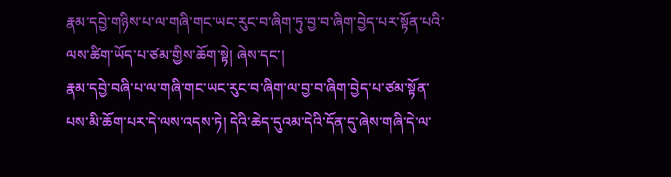རྣམ་དབྱེ་གཉིས་པ་ལ་གཞི་གང་ཡང་རུང་བ་ཞིག་ཏུ་བྱ་བ་ཞིག་བྱེད་པར་སྟོན་པའི་ལས་ཚིག་ཡོད་པ་ཙམ་གྱིས་ཆོག་སྟེ། ཞེས་དང་།
རྣམ་དབྱེ་བཞི་པ་ལ་གཞི་གང་ཡང་རུང་བ་ཞིག་ལ་བྱ་བ་ཞིག་བྱེད་པ་ཙམ་སྟོན་པས་མི་ཆོག་པར་དེ་ལས་འདས་ཏེ། དེའི་ཆེད་དུའམ་དེའི་དོན་དུ་ཞེས་གཞི་དེ་ལ་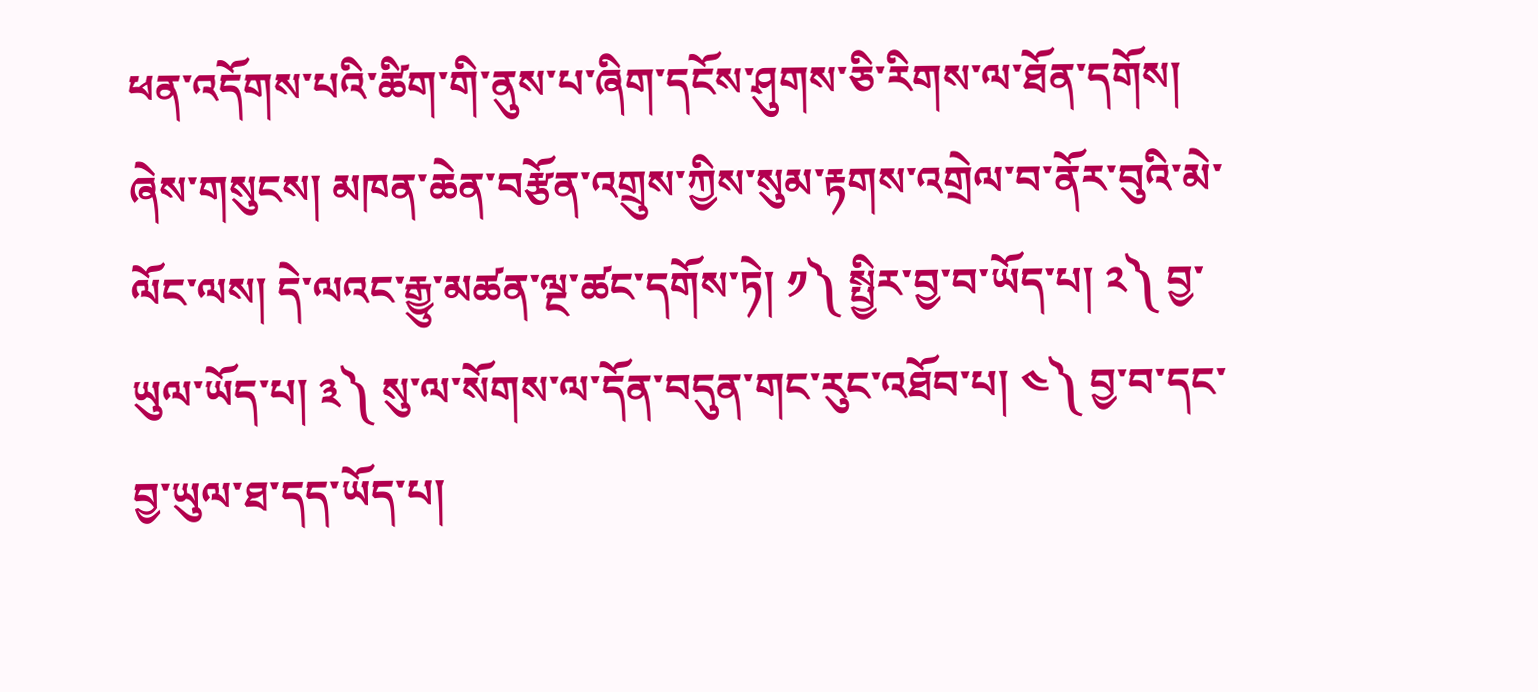ཕན་འདོགས་པའི་ཚིག་གི་ནུས་པ་ཞིག་དངོས་ཤུགས་ཅི་རིགས་ལ་ཐོན་དགོས། ཞེས་གསུངས། མཁན་ཆེན་བརྩོན་འགྲུས་ཀྱིས་སུམ་རྟགས་འགྲེལ་བ་ནོར་བུའི་མེ་ལོང་ལས། དེ་ལའང་རྒྱུ་མཚན་ལྔ་ཚང་དགོས་ཏེ། ༡༽ སྤྱིར་བྱ་བ་ཡོད་པ། ༢༽ བྱ་ཡུལ་ཡོད་པ། ༣༽ སུ་ལ་སོགས་ལ་དོན་བདུན་གང་རུང་འཐོབ་པ། ༤༽ བྱ་བ་དང་བྱ་ཡུལ་ཐ་དད་ཡོད་པ།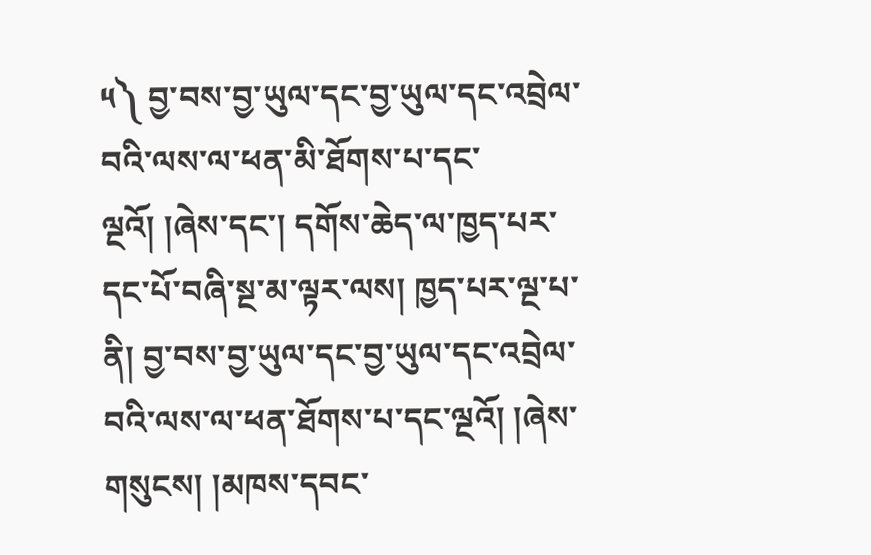༥༽ བྱ་བས་བྱ་ཡུལ་དང་བྱ་ཡུལ་དང་འབྲེལ་བའི་ལས་ལ་ཕན་མི་ཐོགས་པ་དང་ལྔའོ། །ཞེས་དང་། དགོས་ཆེད་ལ་ཁྱད་པར་དང་པོ་བཞི་སྔ་མ་ལྟར་ལས། ཁྱད་པར་ལྔ་པ་ནི། བྱ་བས་བྱ་ཡུལ་དང་བྱ་ཡུལ་དང་འབྲེལ་བའི་ལས་ལ་ཕན་ཐོགས་པ་དང་ལྔའོ། །ཞེས་གསུངས། །མཁས་དབང་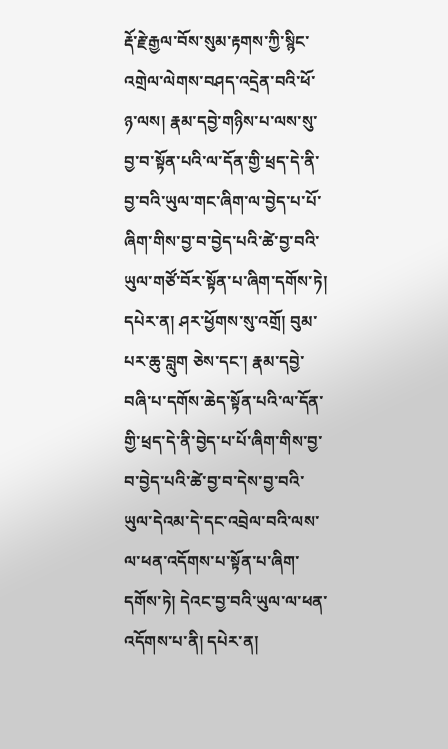རྡོ་རྗེ་རྒྱལ་བོས་སུམ་རྟགས་ཀྱི་སྙིང་འགྲེལ་ལེགས་བཤད་འདྲེན་བའི་ཕོ་ཉ་ལས། རྣམ་དབྱེ་གཉིས་པ་ལས་སུ་བྱ་བ་སྟོན་པའི་ལ་དོན་གྱི་ཕྲད་དེ་ནི་བྱ་བའི་ཡུལ་གང་ཞིག་ལ་བྱེད་པ་པོ་ཞིག་གིས་བྱ་བ་བྱེད་པའི་ཚེ་བྱ་བའི་ཡུལ་གཙོ་བོར་སྟོན་པ་ཞིག་དགོས་ཏེ། དཔེར་ན། ཤར་ཕྱོགས་སུ་འགྲོ། བུམ་པར་ཆུ་བླུག ཅེས་དང་། རྣམ་དབྱེ་བཞི་པ་དགོས་ཆེད་སྟོན་པའི་ལ་དོན་གྱི་ཕྲད་དེ་ནི་བྱེད་པ་པོ་ཞིག་གིས་བྱ་བ་བྱེད་པའི་ཚེ་བྱ་བ་དེས་བྱ་བའི་ཡུལ་དེའམ་དེ་དང་འབྲེལ་བའི་ལས་ལ་ཕན་འདོགས་པ་སྟོན་པ་ཞིག་དགོས་ཏེ། དེའང་བྱ་བའི་ཡུལ་ལ་ཕན་འདོགས་པ་ནི། དཔེར་ན།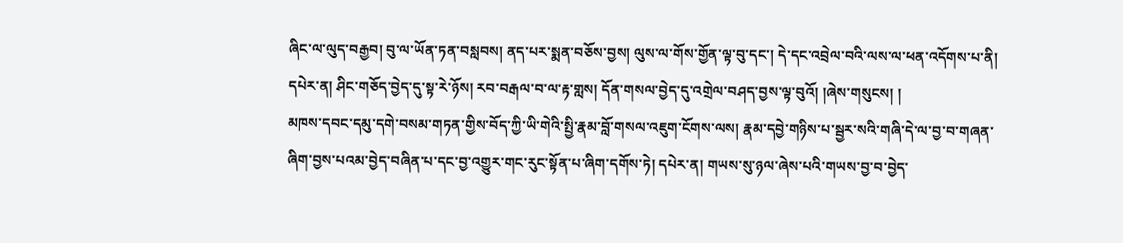ཞིང་ལ་ལུད་བརྒྱབ། བུ་ལ་ཡོན་ཏན་བསླབས། ནད་པར་སྨན་བཅོས་བྱས། ལུས་ལ་གོས་གྱོན་ལྟ་བུ་དང་། དེ་དང་འབྲེལ་བའི་ལས་ལ་ཕན་འདོགས་པ་ནི། དཔེར་ན། ཤིང་གཅོད་བྱེད་དུ་སྟ་རེ་ཉོས། རབ་བརྒལ་བ་ལ་རྟ་གླས། དོན་གསལ་བྱེད་དུ་འགྲེལ་བཤད་བྱས་ལྟ་བུའོ། །ཞེས་གསུངས། །
མཁས་དབང་དམུ་དགེ་བསམ་གཏན་གྱིས་བོད་ཀྱི་ཡི་གེའི་སྤྱི་རྣམ་བློ་གསལ་འཇུག་ངོགས་ལས། རྣམ་དབྱེ་གཉིས་པ་སྦྱར་སའི་གཞི་དེ་ལ་བྱ་བ་གཞན་ཞིག་བྱས་པའམ་བྱེད་བཞིན་པ་དང་བྱ་འགྱུར་གང་རུང་སྟོན་པ་ཞིག་དགོས་ཏེ། དཔེར་ན། གཡས་སུ་ཉལ་ཞེས་པའི་གཡས་བྱ་བ་བྱེད་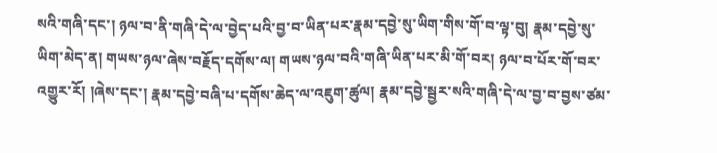སའི་གཞི་དང་། ཉལ་བ་ནི་གཞི་དེ་ལ་བྱེད་པའི་བྱ་བ་ཡིན་པར་རྣམ་དབྱེ་སུ་ཡིག་གིས་གོ་བ་ལྟ་བུ། རྣམ་དབྱེ་སུ་ཡིག་མེད་ན། གཡས་ཉལ་ཞེས་བརྗོད་དགོས་ལ། གཡས་ཉལ་བའི་གཞི་ཡིན་པར་མི་གོ་བར། ཉལ་བ་པོར་གོ་བར་འགྱུར་རོ། །ཞེས་དང་། རྣམ་དབྱེ་བཞི་པ་དགོས་ཆེད་ལ་འཇུག་ཚུལ། རྣམ་དབྱེ་སྦྱར་སའི་གཞི་དེ་ལ་བྱ་བ་བྱས་ཙམ་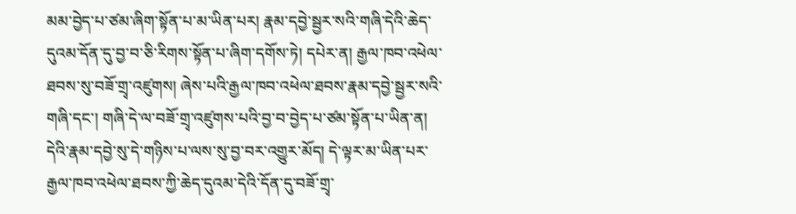མམ་བྱེད་པ་ཙམ་ཞིག་སྟོན་པ་མ་ཡིན་པར། རྣམ་དབྱེ་སྦྱར་སའི་གཞི་དེའི་ཆེད་དུའམ་དོན་དུ་བྱ་བ་ཅི་རིགས་སྟོན་པ་ཞིག་དགོས་ཏེ། དཔེར་ན། རྒྱལ་ཁབ་འཕེལ་ཐབས་སུ་བཟོ་གྲྭ་འཛུགས། ཞེས་པའི་རྒྱལ་ཁབ་འཕེལ་ཐབས་རྣམ་དབྱེ་སྦྱར་སའི་གཞི་དང་། གཞི་དེ་ལ་བཟོ་གྲྭ་འཛུགས་པའི་བྱ་བ་བྱེད་པ་ཙམ་སྟོན་པ་ཡིན་ན། དེའི་རྣམ་དབྱེ་སུ་དེ་གཉིས་པ་ལས་སུ་བྱ་བར་འགྱུར་མོད། དེ་ལྟར་མ་ཡིན་པར་རྒྱལ་ཁབ་འཕེལ་ཐབས་ཀྱི་ཆེད་དུའམ་དེའི་དོན་དུ་བཟོ་གྲྭ་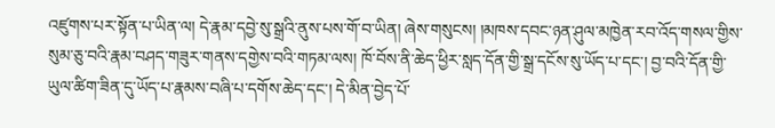འཛུགས་པར་སྟོན་པ་ཡིན་ལ། དེ་རྣམ་དབྱེ་སུ་སྒྲའི་ནུས་པས་གོ་བ་ཡིན། ཞེས་གསུངས། །མཁས་དབང་ཉན་ཤུལ་མཁྱེན་རབ་འོད་གསལ་གྱིས་སུམ་ཅུ་བའི་རྣམ་བཤད་གཟུར་གནས་དགྱེས་བའི་གཏམ་ལས། ཁོ་བོས་ནི་ཆེད་ཕྱིར་སླད་དོན་གྱི་སྒྲ་དངོས་སུ་ཡོད་པ་དང་། བྱ་བའི་དོན་གྱི་ཡུལ་ཚིག་ཟིན་དུ་ཡོད་པ་རྣམས་བཞི་པ་དགོས་ཆེད་དང་། དེ་མིན་བྱེད་པོ་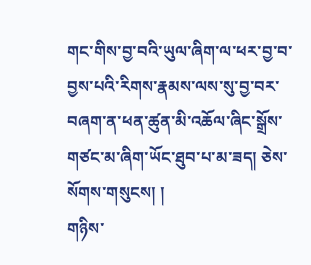གང་གིས་བྱ་བའི་ཡུལ་ཞིག་ལ་ཕར་བྱ་བ་བྱས་པའི་རིགས་རྣམས་ལས་སུ་བྱ་བར་བཞག་ན་ཕན་ཚུན་མི་འཆོལ་ཞིང་སྒྲོས་གཙང་མ་ཞིག་ཡོང་ཐུབ་པ་མ་ཟད། ཅེས་སོགས་གསུངས། །
གཉིས་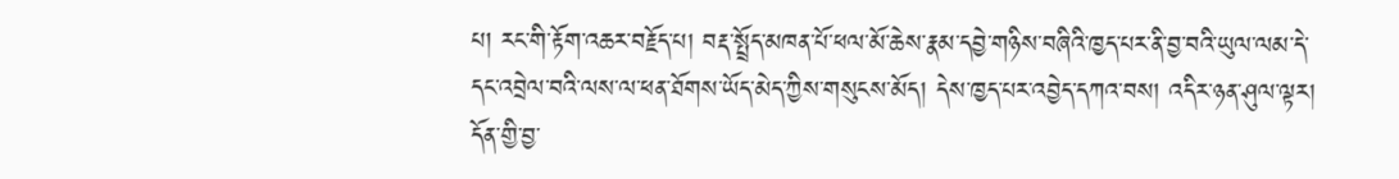པ། རང་གི་རྟོག་འཆར་བརྗོད་པ། བརྡ་སྤྲོད་མཁན་པོ་ཕལ་མོ་ཆེས་རྣམ་དབྱེ་གཉིས་བཞིའི་ཁྱད་པར་ནི་བྱ་བའི་ཡུལ་ལམ་དེ་དང་འབྲེལ་བའི་ལས་ལ་ཕན་ཐོགས་ཡོད་མེད་ཀྱིས་གསུངས་མོད། དེས་ཁྱད་པར་འབྱེད་དཀའ་བས། འདིར་ཉན་ཤུལ་ལྟར། དོན་གྱི་བྱ་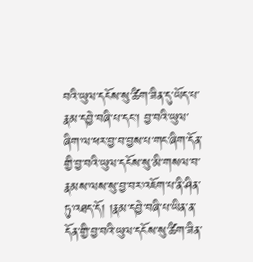བའི་ཡུལ་དངོས་སུ་ཚིག་ཟིན་དུ་ཡོད་པ་རྣམ་དབྱེ་བཞི་པ་དང་། བྱ་བའི་ཡུལ་ཞིག་ལ་ཕར་བྱ་བ་བྱས་པ་གང་ཞིག་དོན་གྱི་བྱ་བའི་ཡུལ་དངོས་སུ་མི་གསལ་བ་རྣམས་ལས་སུ་བྱ་བར་འཇོག་པ་ནི་ཤིན་ཏུ་འཐད་དོ། །རྣམ་དབྱེ་བཞི་པ་ཡིན་ན་དོན་གྱི་བྱ་བའི་ཡུལ་དངོས་སུ་ཚིག་ཟིན་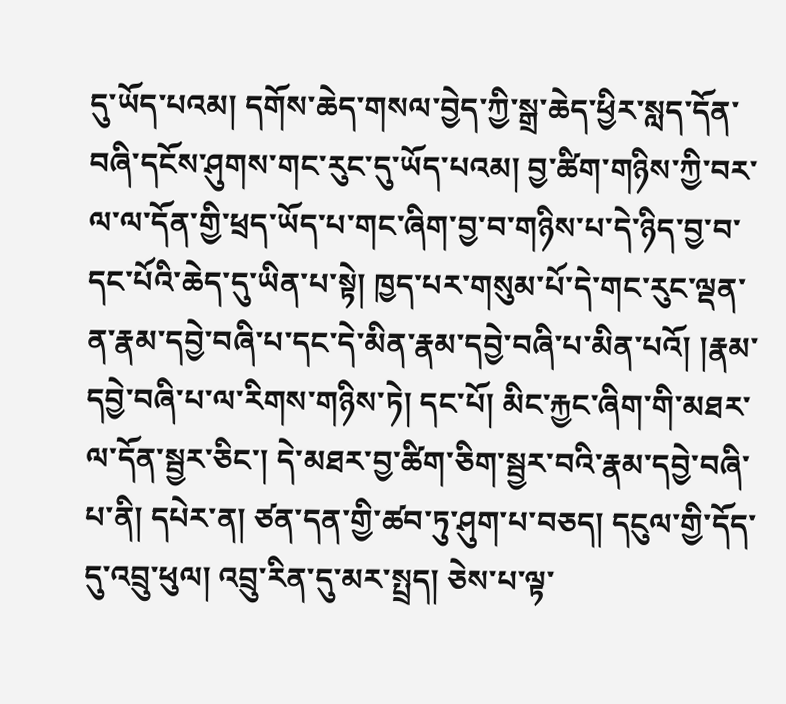དུ་ཡོད་པའམ། དགོས་ཆེད་གསལ་བྱེད་ཀྱི་སྒྲ་ཆེད་ཕྱིར་སླད་དོན་བཞི་དངོས་ཤུགས་གང་རུང་དུ་ཡོད་པའམ། བྱ་ཚིག་གཉིས་ཀྱི་བར་ལ་ལ་དོན་གྱི་ཕྲད་ཡོད་པ་གང་ཞིག་བྱ་བ་གཉིས་པ་དེ་ཉིད་བྱ་བ་དང་པོའི་ཆེད་དུ་ཡིན་པ་སྟེ། ཁྱད་པར་གསུམ་པོ་དེ་གང་རུང་ལྡན་ན་རྣམ་དབྱེ་བཞི་པ་དང་དེ་མིན་རྣམ་དབྱེ་བཞི་པ་མིན་པའོ། །རྣམ་དབྱེ་བཞི་པ་ལ་རིགས་གཉིས་ཏེ། དང་པོ། མིང་རྐྱང་ཞིག་གི་མཐར་ལ་དོན་སྦྱར་ཅིང་། དེ་མཐར་བྱ་ཚིག་ཅིག་སྦྱར་བའི་རྣམ་དབྱེ་བཞི་པ་ནི། དཔེར་ན། ཙན་དན་གྱི་ཚབ་ཏུ་ཤུག་པ་བཅད། དངུལ་གྱི་དོད་དུ་འབྲུ་ཕུལ། འབྲུ་རིན་དུ་མར་སྤྲད། ཅེས་པ་ལྟ་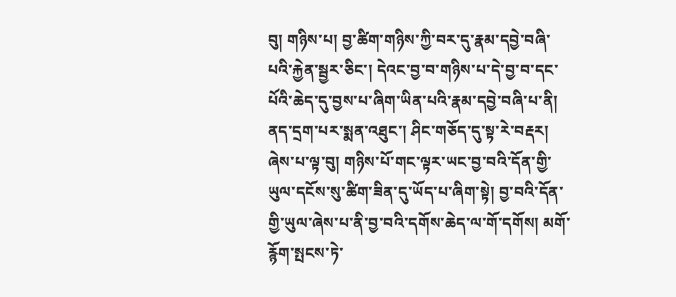བུ། གཉིས་པ། བྱ་ཚིག་གཉིས་ཀྱི་བར་དུ་རྣམ་དབྱེ་བཞི་པའི་རྐྱེན་སྦྱར་ཅིང་། དེའང་བྱ་བ་གཉིས་པ་དེ་བྱ་བ་དང་པོའི་ཆེད་དུ་བྱས་པ་ཞིག་ཡིན་པའི་རྣམ་དབྱེ་བཞི་པ་ནི། ནད་དྲག་པར་སྨན་འཐུང་། ཤིང་གཅོད་དུ་སྟ་རེ་བརྡར། ཞེས་པ་ལྟ་བུ། གཉིས་པོ་གང་ལྟར་ཡང་བྱ་བའི་དོན་གྱི་ཡུལ་དངོས་སུ་ཚིག་ཟིན་དུ་ཡོད་པ་ཞིག་སྟེ། བྱ་བའི་དོན་གྱི་ཡུལ་ཞེས་པ་ནི་བྱ་བའི་དགོས་ཆེད་ལ་གོ་དགོས། མགོ་རྙོག་སྤངས་ཏེ་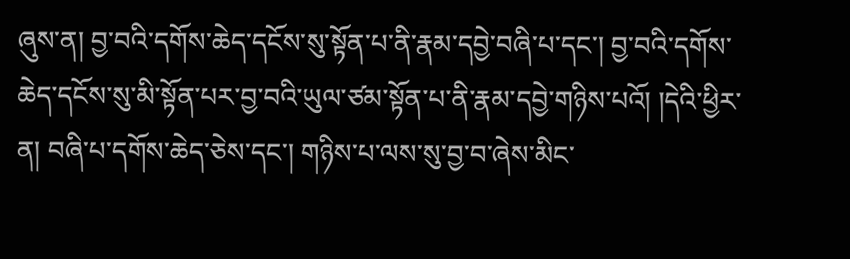ཞུས་ན། བྱ་བའི་དགོས་ཆེད་དངོས་སུ་སྟོན་པ་ནི་རྣམ་དབྱེ་བཞི་པ་དང་། བྱ་བའི་དགོས་ཆེད་དངོས་སུ་མི་སྟོན་པར་བྱ་བའི་ཡུལ་ཙམ་སྟོན་པ་ནི་རྣམ་དབྱེ་གཉིས་པའོ། །དེའི་ཕྱིར་ན། བཞི་པ་དགོས་ཆེད་ཅེས་དང་། གཉིས་པ་ལས་སུ་བྱ་བ་ཞེས་མིང་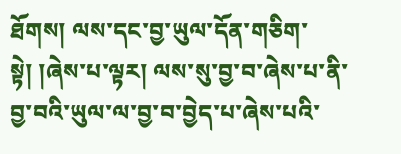ཐོགས། ལས་དང་བྱ་ཡུལ་དོན་གཅིག་སྟེ། །ཞེས་པ་ལྟར། ལས་སུ་བྱ་བ་ཞེས་པ་ནི་བྱ་བའི་ཡུལ་ལ་བྱ་བ་བྱེད་པ་ཞེས་པའི་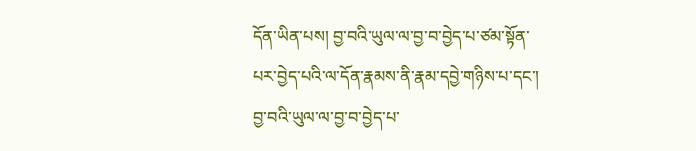དོན་ཡིན་པས། བྱ་བའི་ཡུལ་ལ་བྱ་བ་བྱེད་པ་ཙམ་སྟོན་པར་བྱེད་པའི་ལ་དོན་རྣམས་ནི་རྣམ་དབྱེ་གཉིས་པ་དང་། བྱ་བའི་ཡུལ་ལ་བྱ་བ་བྱེད་པ་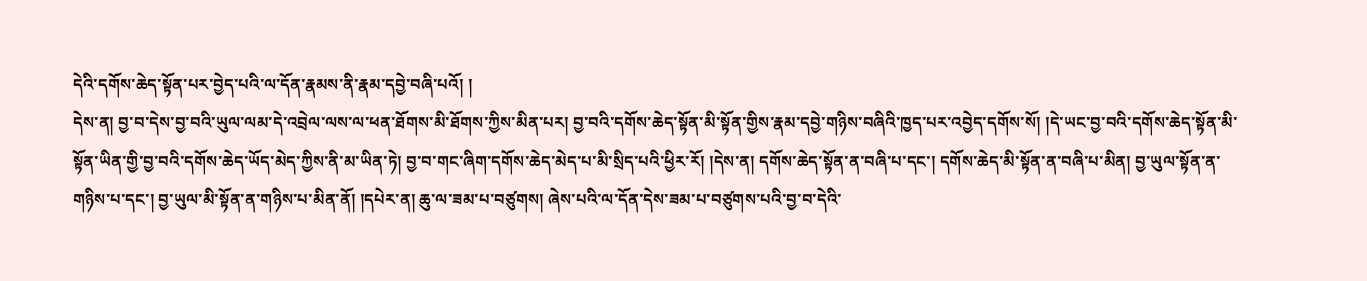དེའི་དགོས་ཆེད་སྟོན་པར་བྱེད་པའི་ལ་དོན་རྣམས་ནི་རྣམ་དབྱེ་བཞི་པའོ། །
དེས་ན། བྱ་བ་དེས་བྱ་བའི་ཡུལ་ལམ་དེ་འབྲེལ་ལས་ལ་ཕན་ཐོགས་མི་ཐོགས་ཀྱིས་མིན་པར། བྱ་བའི་དགོས་ཆེད་སྟོན་མི་སྟོན་གྱིས་རྣམ་དབྱེ་གཉིས་བཞིའི་ཁྱད་པར་འབྱེད་དགོས་སོ། །དེ་ཡང་བྱ་བའི་དགོས་ཆེད་སྟོན་མི་སྟོན་ཡིན་གྱི་བྱ་བའི་དགོས་ཆེད་ཡོད་མེད་ཀྱིས་ནི་མ་ཡིན་ཏེ། བྱ་བ་གང་ཞིག་དགོས་ཆེད་མེད་པ་མི་སྲིད་པའི་ཕྱིར་རོ། །དེས་ན། དགོས་ཆེད་སྟོན་ན་བཞི་པ་དང་། དགོས་ཆེད་མི་སྟོན་ན་བཞི་པ་མིན། བྱ་ཡུལ་སྟོན་ན་གཉིས་པ་དང་། བྱ་ཡུལ་མི་སྟོན་ན་གཉིས་པ་མིན་ནོ། །དཔེར་ན། ཆུ་ལ་ཟམ་པ་བཙུགས། ཞེས་པའི་ལ་དོན་དེས་ཟམ་པ་བཙུགས་པའི་བྱ་བ་དེའི་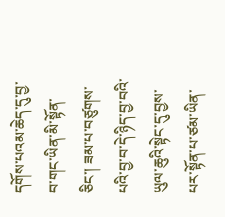དགོས་པའམ་ཆེད་དུ་བྱ་བ་གང་ཡིན་མི་སྟོན་ཅིང་། ཟམ་པ་བཙུགས་པའི་བྱ་བ་དེ་ཉིད་བྱ་བའི་ཡུལ་ཆུའི་སྟེང་དུ་བྱས་པར་སྟོན་པ་ཙམ་ཡིན་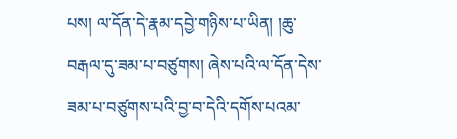པས། ལ་དོན་དེ་རྣམ་དབྱེ་གཉིས་པ་ཡིན། །ཆུ་བརྒལ་དུ་ཟམ་པ་བཙུགས། ཞེས་པའི་ལ་དོན་དེས་ཟམ་པ་བཙུགས་པའི་བྱ་བ་དེའི་དགོས་པའམ་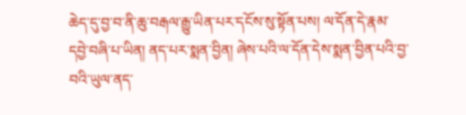ཆེད་དུ་བྱ་བ་ནི་ཆུ་བརྒལ་རྒྱུ་ཡིན་པར་དངོས་སུ་སྟོན་པས། ལ་དོན་དེ་རྣམ་དབྱེ་བཞི་པ་ཡིན། ནད་པར་སྨན་བྱིན། ཞེས་པའི་ལ་དོན་དེས་སྨན་བྱིན་པའི་བྱ་བའི་ཡུལ་ནད་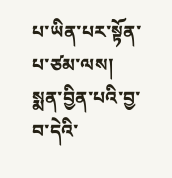པ་ཡིན་པར་སྟོན་པ་ཙམ་ལས། སྨན་བྱིན་པའི་བྱ་བ་དེའི་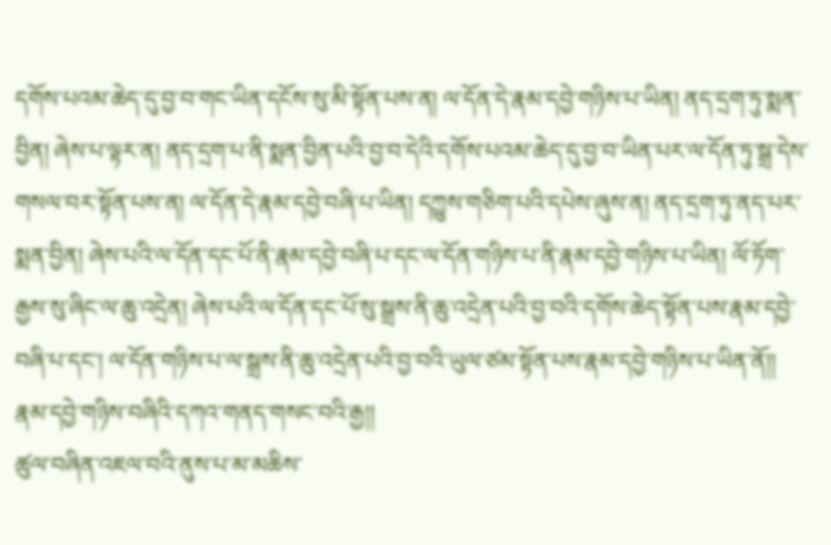དགོས་པའམ་ཆེད་དུ་བྱ་བ་གང་ཡིན་དངོས་སུ་མི་སྟོན་པས་ན། ལ་དོན་དེ་རྣམ་དབྱེ་གཉིས་པ་ཡིན། ནད་དྲག་ཏུ་སྨན་བྱིན། ཞེས་པ་ལྟར་ན། ནད་དྲག་པ་ནི་སྨན་བྱིན་པའི་བྱ་བ་དེའི་དགོས་པའམ་ཆེད་དུ་བྱ་བ་ཡིན་པར་ལ་དོན་ཏུ་སྒྲ་དེས་གསལ་བར་སྟོན་པས་ན། ལ་དོན་དེ་རྣམ་དབྱེ་བཞི་པ་ཡིན། དཀྱུས་གཅིག་པའི་དཔེས་ཞུས་ན། ནད་དྲག་ཏུ་ནད་པར་སྨན་བྱིན། ཞེས་པའི་ལ་དོན་དང་པོ་ནི་རྣམ་དབྱེ་བཞི་པ་དང་ལ་དོན་གཉིས་པ་ནི་རྣམ་དབྱེ་གཉིས་པ་ཡིན། ལོ་ཏོག་རྒྱས་སུ་ཞིང་ལ་ཆུ་འདྲེན། ཞེས་པའི་ལ་དོན་དང་པོ་སུ་སྒྲས་ནི་ཆུ་འདྲེན་པའི་བྱ་བའི་དགོས་ཆེད་སྟོན་པས་རྣམ་དབྱེ་བཞི་པ་དང་། ལ་དོན་གཉིས་པ་ལ་སྒྲས་ནི་ཆུ་འདྲེན་པའི་བྱ་བའི་ཡུལ་ཙམ་སྟོན་པས་རྣམ་དབྱེ་གཉིས་པ་ཡིན་ནོ།།
རྣམ་དབྱེ་གཉིས་བཞིའི་དཀའ་གནད་གསང་བའི་རྒྱ།།
ཚུལ་བཞིན་འཇལ་བའི་ནུས་པ་མ་མཆིས་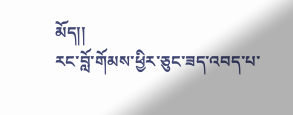མོད།།
རང་བློ་གོམས་ཕྱིར་ཅུང་ཟད་འབད་པ་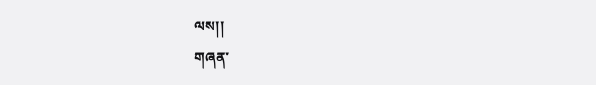ལས།།
གཞན་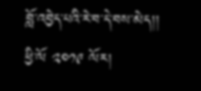བློ་འབྱེད་པའི་རེ་བ་དེ་བས་མེད།།
ཕྱི་ལོ ༢༠༡༩ ལོར།